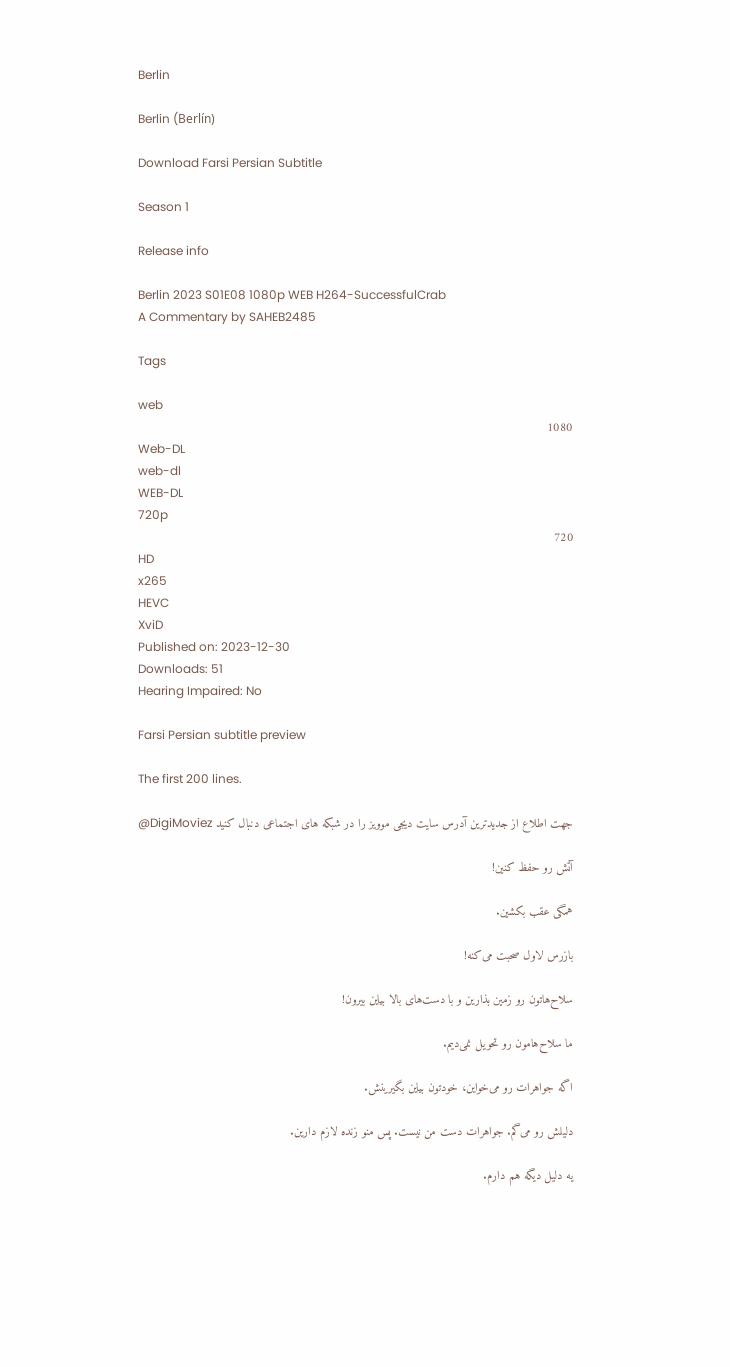Berlin

Berlin (Berlín)

Download Farsi Persian Subtitle

Season 1

Release info

Berlin 2023 S01E08 1080p WEB H264-SuccessfulCrab
A Commentary by SAHEB2485

Tags

web
1080
Web-DL
web-dl
WEB-DL
720p
720
HD
x265
HEVC
XviD
Published on: 2023-12-30
Downloads: 51
Hearing Impaired: No

Farsi Persian subtitle preview

The first 200 lines.

جهت اطلاع از جدیدترین آدرس سایت دیجی موویز را در شبکه های اجتماعی دنبال کنید DigiMoviez@

آتش رو حفظ کنین!

همگی عقب بکشین.

بازرس لاول صحبت می‌کنه!

سلاح‌هاتون رو زمین بذارین و با دست‌های بالا بیاین بیرون!

ما سلاح‌هامون رو تحویل نمی‌دیم.

اگه جواهرات رو می‌خواین، خودتون بیاین بگیرینش.

دلیلش رو می‌گم. جواهرات دست من نیست. پس منو زنده لازم دارین.

یه دلیل دیگه هم دارم.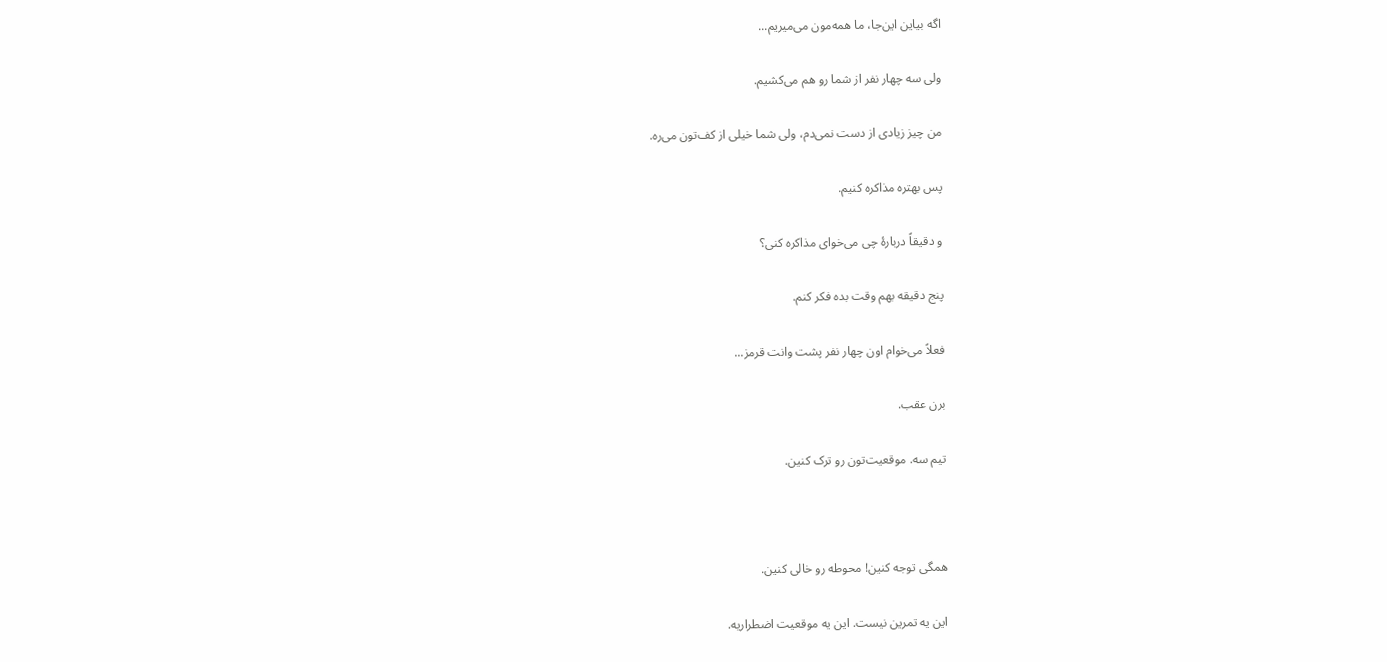اگه بیاین این‌جا، ما همه‌مون می‌میریم...

ولی سه چهار نفر از شما رو هم می‌کشیم.

من چیز زیادی از دست نمی‌دم، ولی شما خیلی از کف‌تون می‌ره.

پس بهتره مذاکره کنیم.

و دقیقاً دربارۀ چی می‌خوای مذاکره کنی؟

پنج دقیقه بهم وقت بده فکر کنم.

فعلاً می‌خوام اون چهار نفر پشت وانت قرمز...

برن عقب.

تیم سه. موقعیت‌تون رو ترک کنین.



همگی توجه کنین! محوطه رو خالی کنین.

این یه تمرین نیست. این یه موقعیت اضطراریه.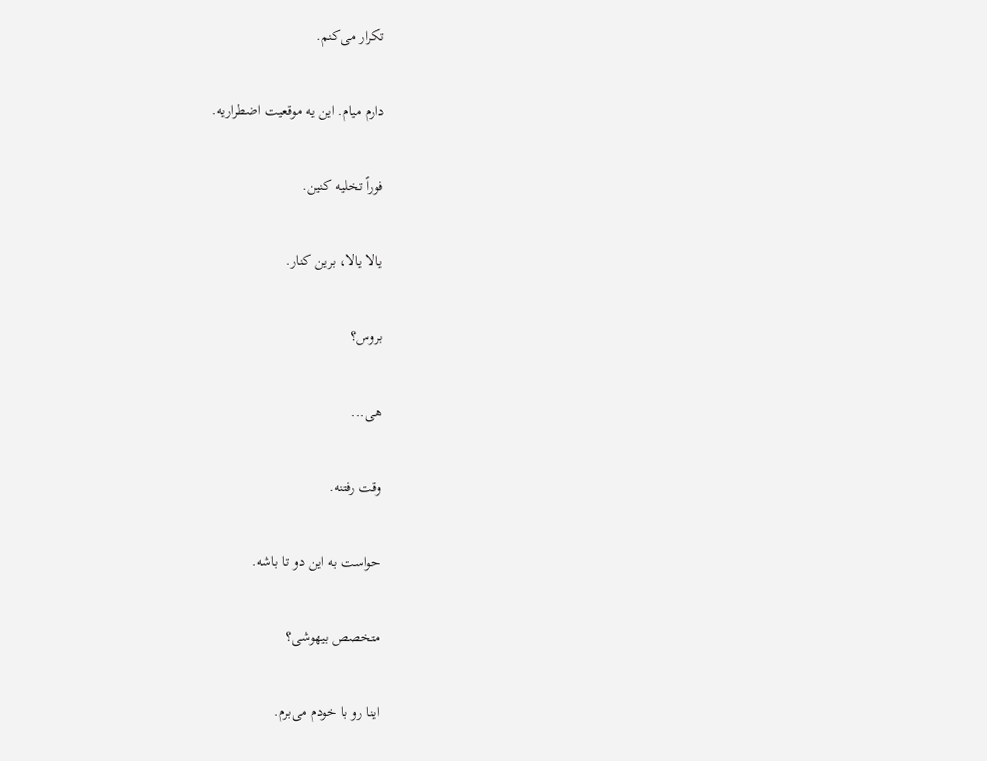تکرار می‌کنم.

دارم میام. این یه موقعیت اضطراریه.

فوراً تخلیه کنین.

یالا یالا، برین کنار.

بروس؟

هی...

وقت رفتنه.

حواست به این دو تا باشه.

متخصص بیهوشی؟

اینا رو با خودم می‌برم.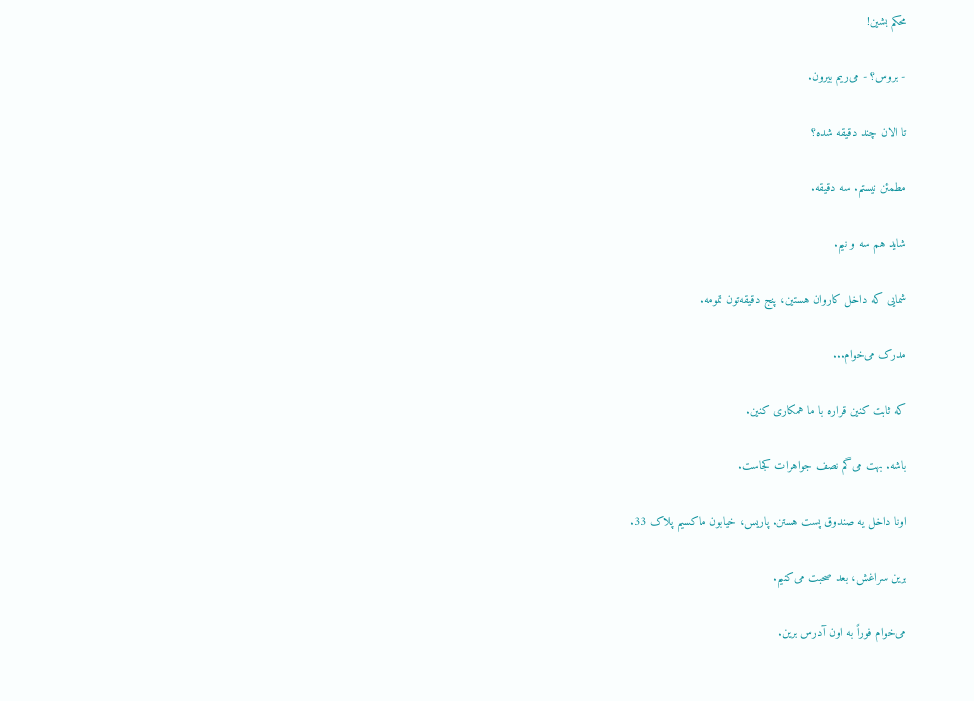محکم بشین!

- بروس؟ - می‌ریم بیرون.

تا الان چند دقیقه شده؟

مطمئن نیستم. سه دقیقه.

شاید هم سه و نیم.

شمایی که داخل کاروان هستین، پنج دقیقه‌تون تمومه.

مدرک می‌خوام...

که ثابت کنین قراره با ما همکاری کنین.

باشه. بهت می‌گم نصف جواهرات کجاست.

اونا داخل یه صندوق پست هستن. پاریس، خیابون ماکسیم پلاک 33.

برین سراغش، بعد صحبت می‌کنیم.

می‌خوام فوراً به اون آدرس برین.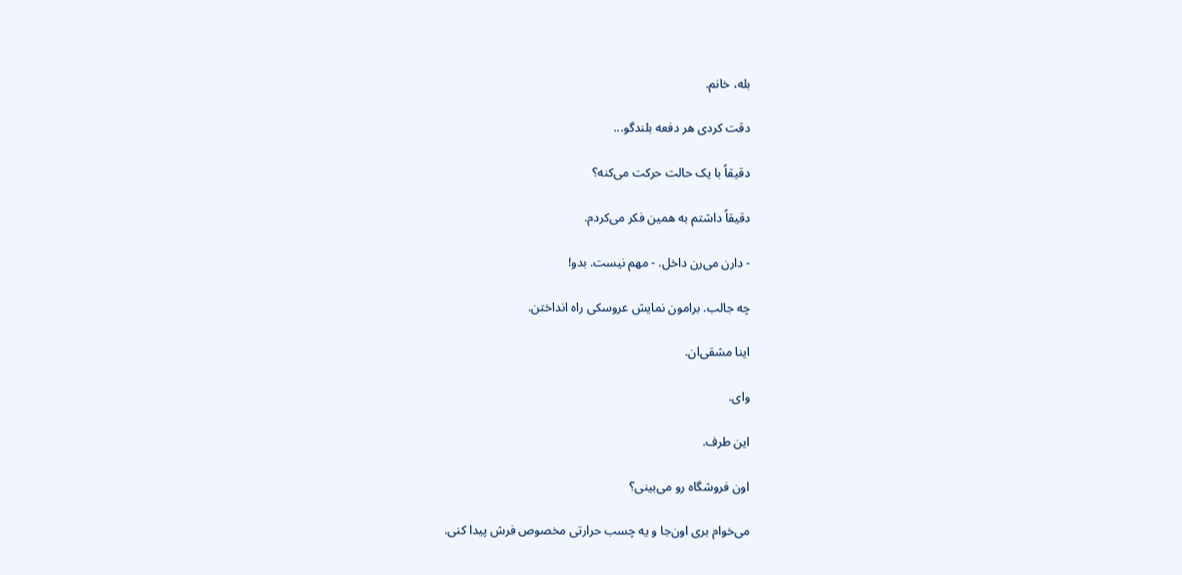بله، خانم.

دقت کردی هر دفعه بلندگو...

دقیقاً با یک حالت حرکت می‌کنه؟

دقیقاً داشتم به همین فکر می‌کردم.

- دارن می‌رن داخل. - مهم نیست. بدو!

چه جالب. برامون نمایش عروسکی راه انداختن.

اینا مشقی‌ان.

وای.

این طرف.

اون فروشگاه رو می‌بینی؟

می‌خوام بری اون‌جا و یه چسب حرارتی مخصوص فرش پیدا کنی.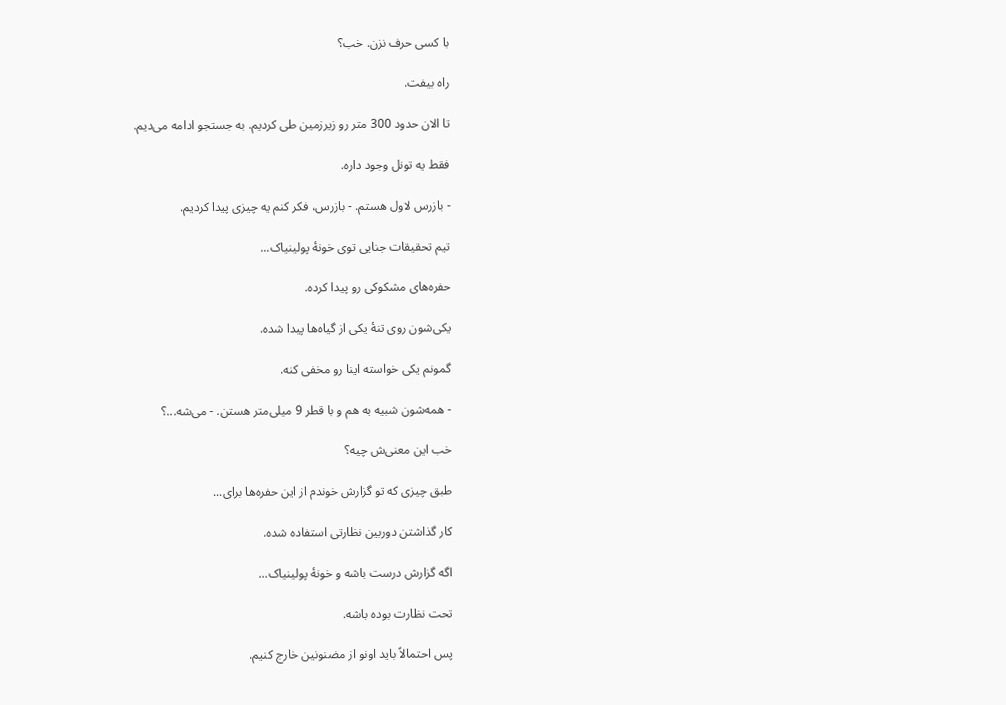با کسی حرف نزن. خب؟

راه بیفت.

تا الان حدود 300 متر رو زیرزمین طی کردیم. به جستجو ادامه می‌دیم.

فقط یه تونل وجود داره.

- بازرس لاول هستم. - بازرس، فکر کنم یه چیزی پیدا کردیم.

تیم تحقیقات جنایی توی خونۀ پولینیاک...

حفره‌های مشکوکی رو پیدا کرده.

یکی‌شون روی تنۀ یکی از گیاه‌ها پیدا شده.

گمونم یکی خواسته اینا رو مخفی کنه.

- همه‌شون شبیه به هم و با قطر 9 میلی‌متر هستن. - می‌شه...؟

خب این معنی‌ش چیه؟

طبق چیزی که تو گزارش خوندم از این حفره‌ها برای...

کار گذاشتن دوربین نظارتی استفاده شده.

اگه گزارش درست باشه و خونۀ پولینیاک...

تحت نظارت بوده باشه.

پس احتمالاً باید اونو از مضنونین خارج کنیم.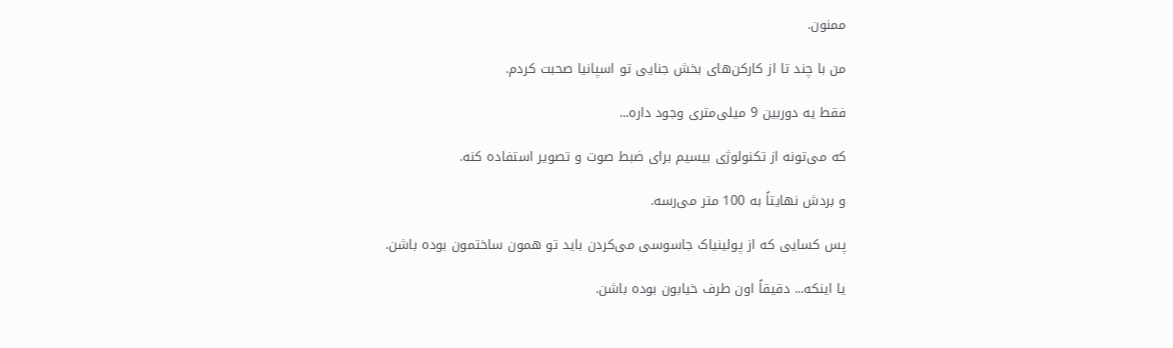ممنون.

من با چند تا از کارکن‌های بخش جنایی تو اسپانیا صحبت کردم.

فقط یه دوربین 9 میلی‌متری وجود داره...

که می‌تونه از تکنولوژی بیسیم برای ضبط صوت و تصویر استفاده کنه.

و بردش نهایتاً به 100 متر می‌رسه.

پس کسایی که از پولینیاک جاسوسی می‌کردن باید تو همون ساختمون بوده باشن.

یا اینکه... دقیقاً اون طرف خیابون بوده باشن.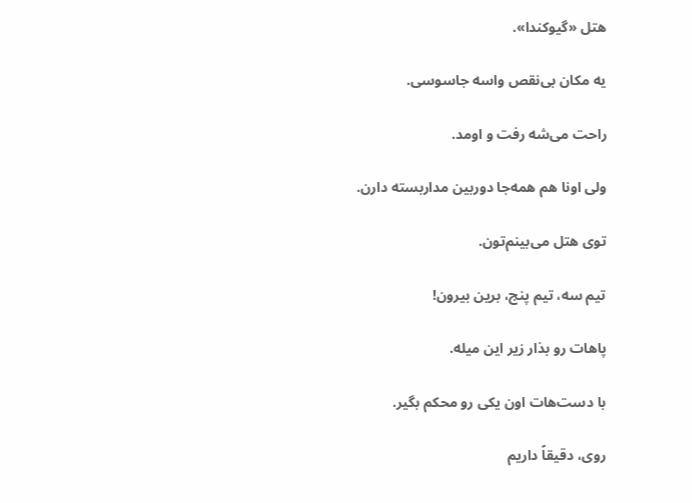هتل «گیوکندا».

یه مکان بی‌نقص واسه جاسوسی.

راحت می‌شه رفت و اومد.

ولی اونا هم همه‌جا دوربین مداربسته دارن.

توی هتل می‌بینم‌تون.

تیم سه، تیم پنج، برین بیرون!

پاهات رو بذار زیر این میله.

با دست‌هات اون یکی رو محکم بگیر.

روی، دقیقاً داریم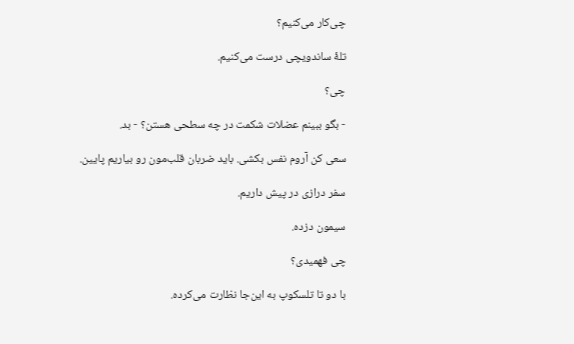چی‌کار می‌کنیم؟

تلۀ ساندویچی درست می‌کنیم.

چی؟

- بگو ببینم عضلات شکمت در چه سطحی هستن؟ - بد.

سعی کن آروم نفس بکشی. باید ضربان قلب‌مون رو بیاریم پایین.

سفر درازی در پیش داریم.

سیمون دزده.

چی فهمیدی؟

با دو تا تلسکوپ به این‌جا نظارت می‌کرده.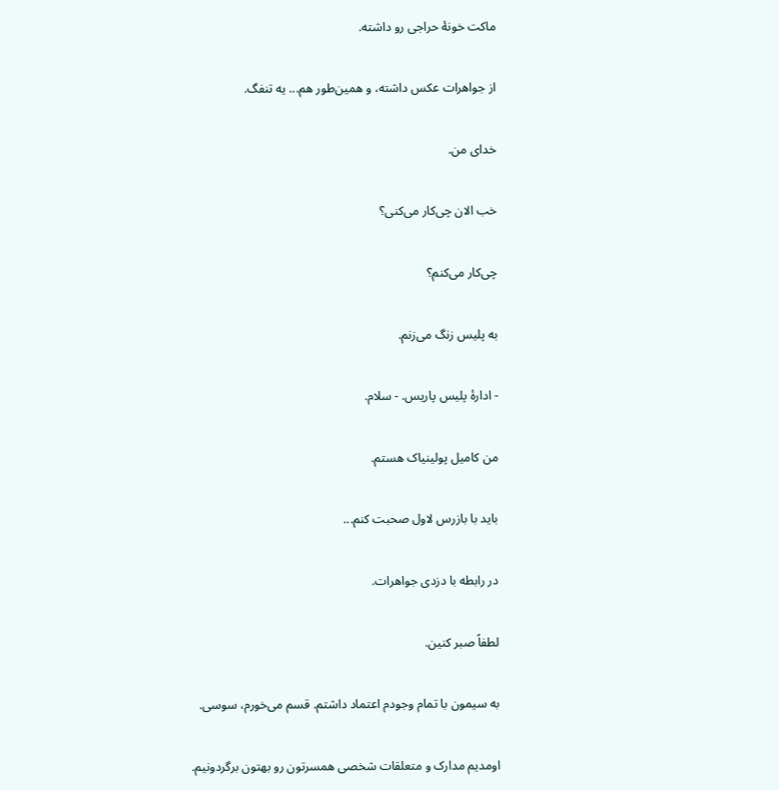ماکت خونۀ حراجی رو داشته.

از جواهرات عکس داشته، و همین‌طور هم... یه تنفگ.

خدای من.

خب الان چی‌کار می‌کنی؟

چی‌کار می‌کنم؟

به پلیس زنگ می‌زنم.

- ادارۀ پلیس پاریس. - سلام.

من کامیل پولینیاک هستم.

باید با بازرس لاول صحبت کنم...

در رابطه با دزدی جواهرات.

لطفاً صبر کنین.

به سیمون با تمام وجودم اعتماد داشتم. قسم می‌خورم، سوسی.

اومدیم مدارک و متعلقات شخصی همسرتون رو بهتون برگردونیم.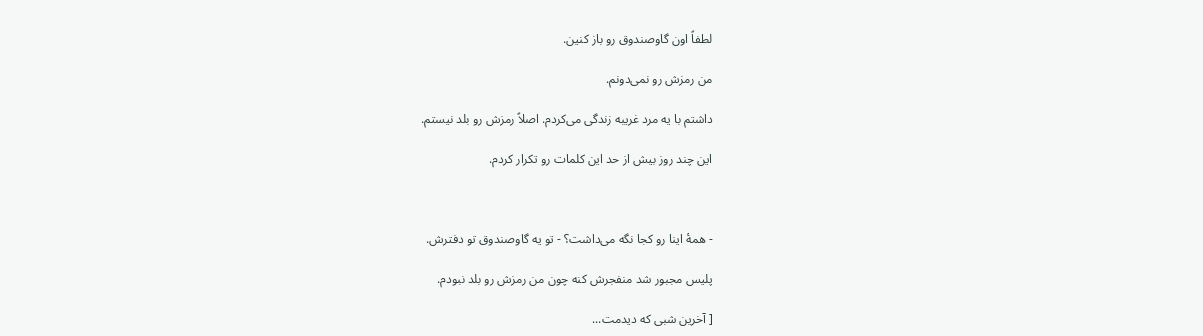لطفاً اون گاوصندوق رو باز کنین.

من رمزش رو نمی‌دونم.

داشتم با یه مرد غریبه زندگی می‌کردم. اصلاً رمزش رو بلد نیستم.

این چند روز بیش از حد این کلمات رو تکرار کردم.



- همۀ اینا رو کجا نگه می‌داشت؟ - تو یه گاوصندوق تو دفترش.

پلیس مجبور شد منفجرش کنه چون من رمزش رو بلد نبودم.

[ آخرین شبی که دیدمت...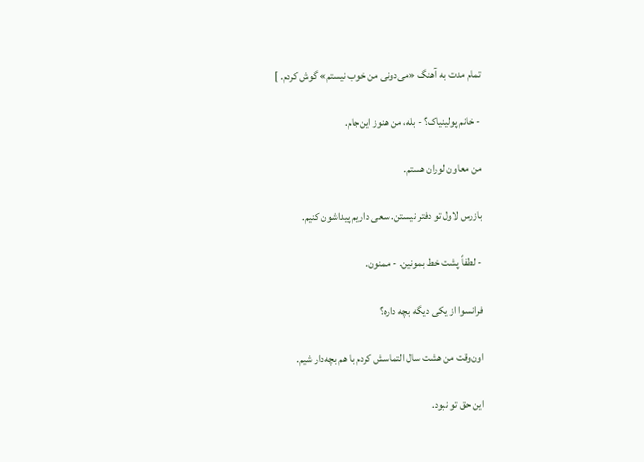تمام مدت به آهنگ «می‌دونی من خوب نیستم» گوش کردم. ]

- خانم پولینیاک؟ - بله، من هنوز این‌جام.

من معاون لوران هستم.

بازرس لاول تو دفتر نیستن. سعی داریم پیداشون کنیم.

- لطفاً پشت خط بمونین. - ممنون.

فرانسوا از یکی دیگه بچه داره؟

اون‌وقت من هشت سال التماسش کردم با هم بچه‌دار شیم.

این حق تو نبود.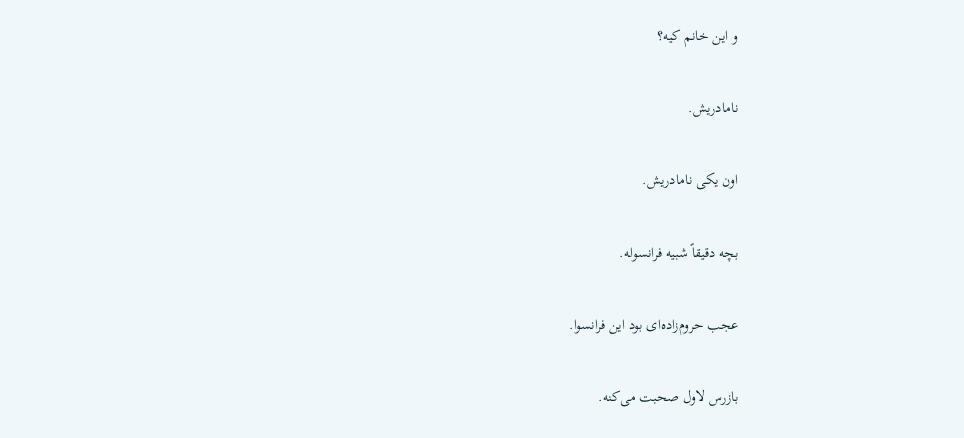و این خانم کیه؟

نامادریش.

اون یکی نامادریش.

بچه دقیقاً شبیه فرانسواـه.

عجب حروم‌زاده‌ای بود این فرانسوا.

بازرس لاول صحبت می‌کنه.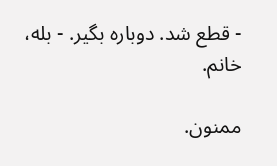- قطع شد. دوباره بگیر. - بله، خانم.

ممنون.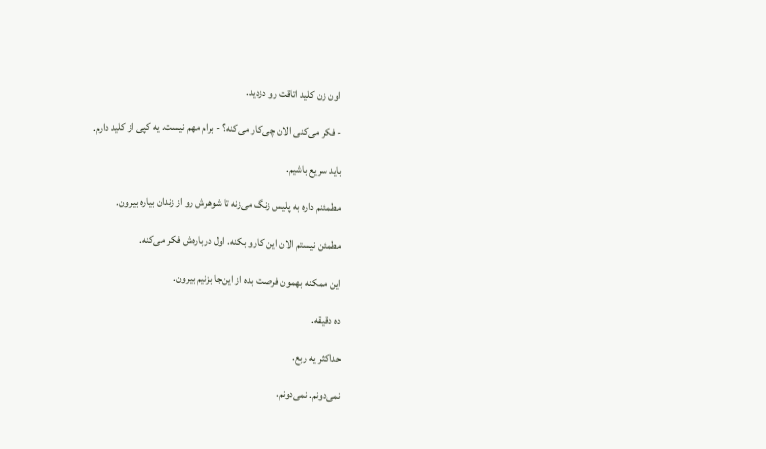اون زن کلید اتاقت رو دزدید.

- فکر می‌کنی الان چی‌کار می‌کنه؟ - برام مهم نیست. یه کپی از کلید دارم.

باید سریع باشیم.

مطمئنم داره به پلیس زنگ می‌زنه تا شوهرش رو از زندان بیاره بیرون.

مطمئن نیستم الان این کارو بکنه. اول درباره‌ش فکر می‌کنه.

این ممکنه بهمون فرصت بده از این‌جا بزنیم بیرون.

ده دقیقه.

حداکثر یه ربع.

نمی‌دونم. نمی‌دونم.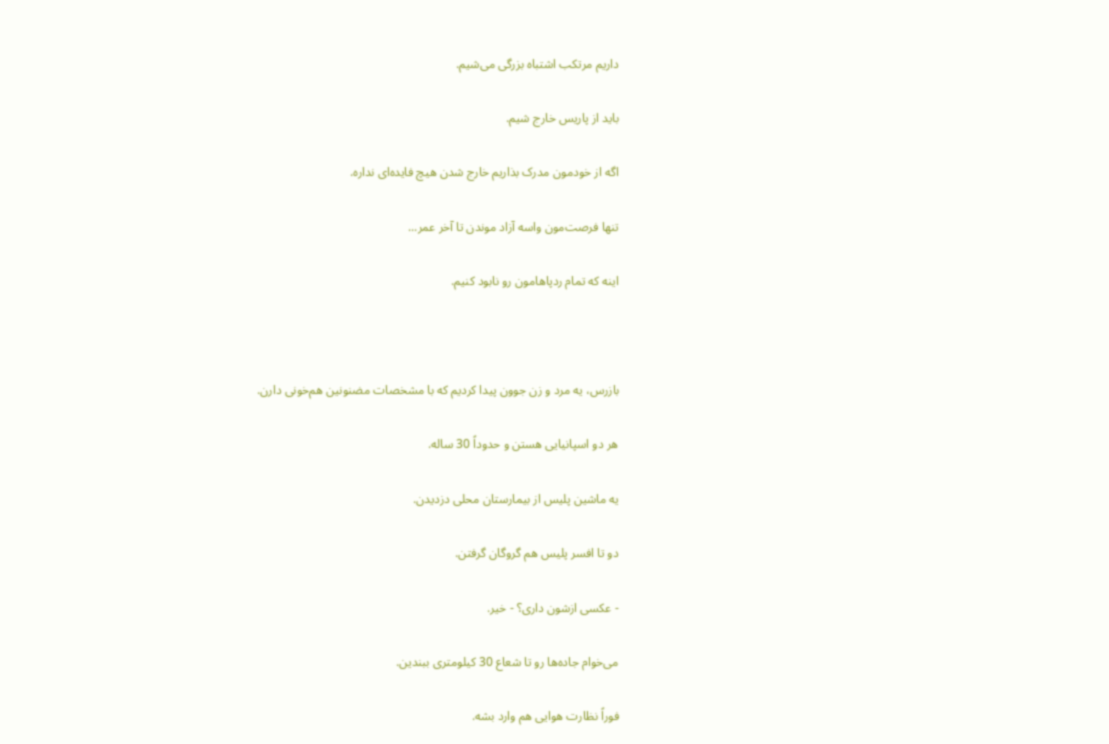داریم مرتکب اشتباه بزرگی می‌شیم.

باید از پاریس خارج شیم.

اگه از خودمون مدرک بذاریم خارج شدن هیچ فایده‌ای نداره.

تنها فرصت‌مون واسه آزاد موندن تا آخر عمر...

اینه که تمام ردپاهامون رو نابود کنیم.



بازرس، یه مرد و زن جوون پیدا کردیم که با مشخصات مضنونین هم‌خونی دارن.

هر دو اسپانیایی هستن و حدوداً 30 ساله.

یه ماشین پلیس از بیمارستان محلی دزدیدن.

دو تا افسر پلیس هم گروگان گرفتن.

- عکسی ازشون داری؟ - خیر.

می‌خوام جاده‌ها رو تا شعاع 30 کیلومتری ببندین.

فوراً نظارت هوایی هم وارد بشه.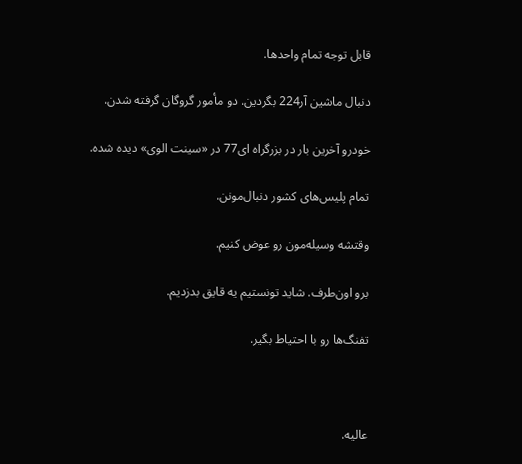قابل توجه تمام واحدها.

دنبال ماشین آر224 بگردین. دو مأمور گروگان گرفته شدن.

خودرو آخرین بار در بزرگراه ای77 در «سینت الوی» دیده شده.

تمام پلیس‌های کشور دنبال‌مونن.

وقتشه وسیله‌مون رو عوض کنیم.

برو اون‌طرف. شاید تونستیم یه قایق بدزدیم.

تفنگ‌ها رو با احتیاط بگیر.



عالیه.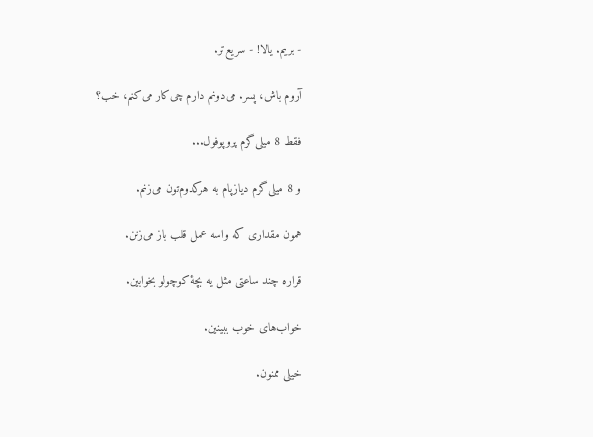- بریم. یالا! - سریع‌تر.

آروم باش، پسر. می‌دونم دارم چی‌کار می‌کنم، خب؟

فقط 8 میلی‌گرم پروپوفول...

و 8 میلی‌گرم دیازپام به هرکدوم‌تون می‌زنم.

همون مقداری که واسه عمل قلب باز می‌زنن.

قراره چند ساعتی مثل یه بچۀ کوچولو بخوابین.

خواب‌های خوب ببینین.

خیلی ممنون.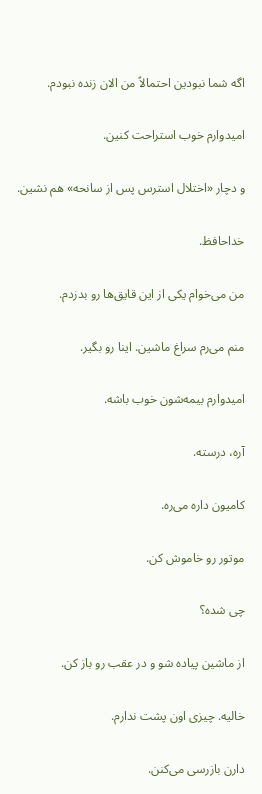اگه شما نبودین احتمالاً من الان زنده نبودم.

امیدوارم خوب استراحت کنین.

و دچار «اختلال استرس پس از سانحه» هم نشین.

خداحافظ.

من می‌خوام یکی از این قایق‌ها رو بدزدم.

منم می‌رم سراغ ماشین. اینا رو بگیر.

امیدوارم بیمه‌شون خوب باشه.

آره، درسته.

کامیون داره می‌ره.

موتور رو خاموش کن.

چی شده؟

از ماشین پیاده شو و در عقب رو باز کن.

خالیه. چیزی اون پشت ندارم.

دارن بازرسی می‌کنن.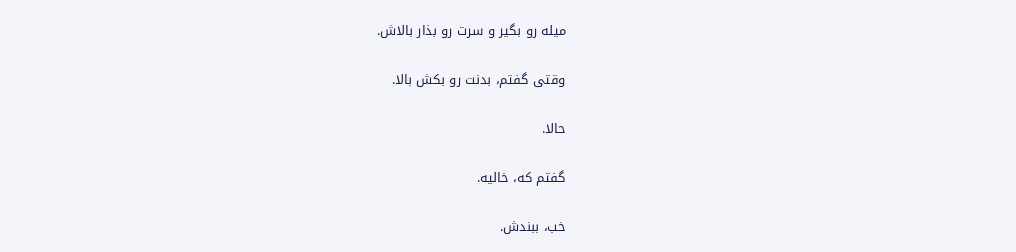میله رو بگیر و سرت رو بذار بالاش.

وقتی گفتم، بدنت رو بکش بالا.

حالا.

گفتم که، خالیه.

خب، ببندش.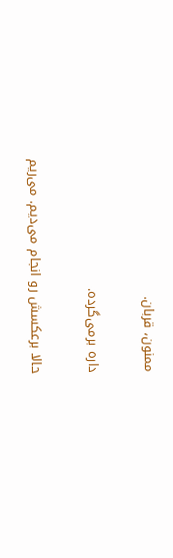ممنون، قربان.

داره برمی‌گرده.

حالا برعکسش رو انجام می‌دیم. می‌ریم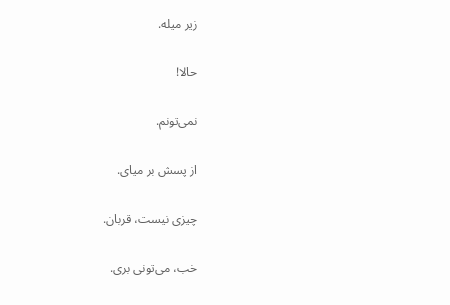زیر میله.

حالا!

نمی‌تونم.

از پسش بر میای.

چیزی نیست، قربان.

خب، می‌تونی بری.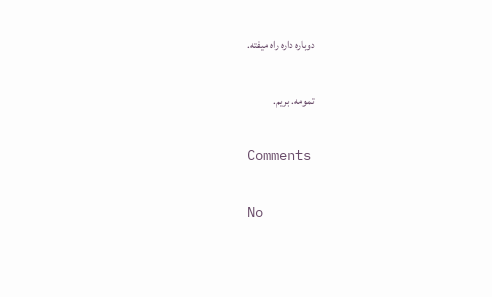دوباره داره راه میفته.

تمومه. بریم.

Comments

No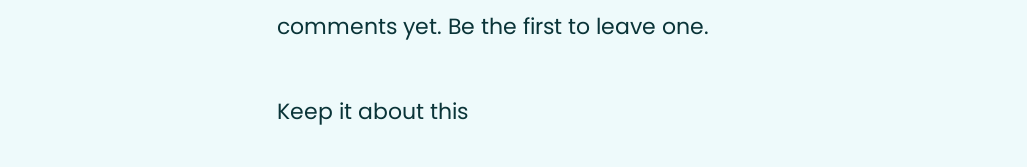comments yet. Be the first to leave one.

Keep it about this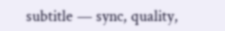subtitle — sync, quality,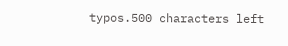typos.500 characters left